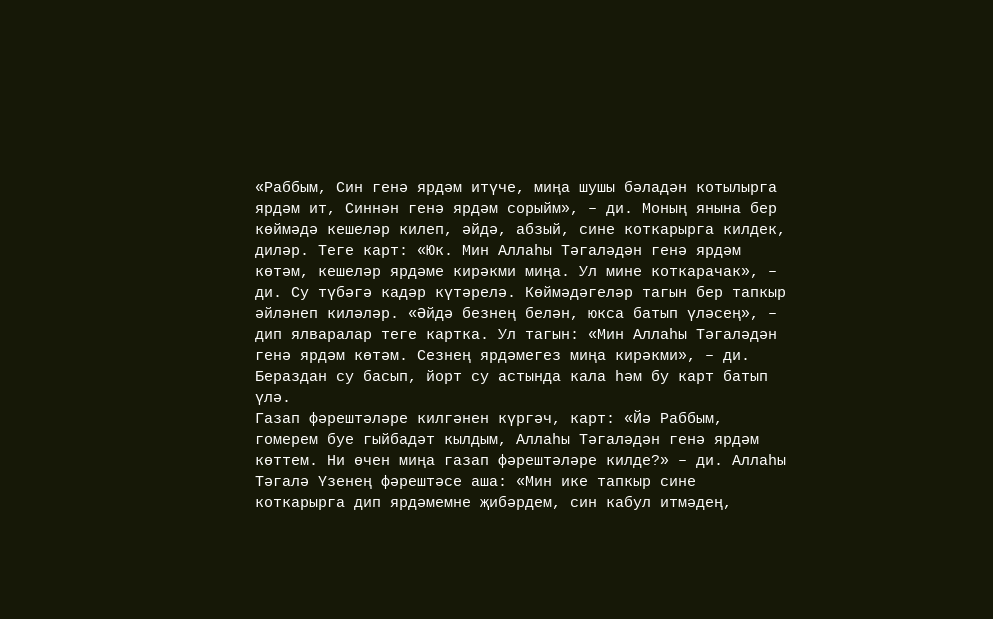«Раббым, Син генә ярдәм итүче, миңа шушы бәладән котылырга ярдәм ит, Синнән генә ярдәм сорыйм», – ди. Моның янына бер көймәдә кешеләр килеп, әйдә, абзый, сине коткарырга килдек, диләр. Теге карт: «Юк. Мин Аллаһы Тәгаләдән генә ярдәм көтәм, кешеләр ярдәме кирәкми миңа. Ул мине коткарачак», – ди. Су түбәгә кадәр күтәрелә. Көймәдәгеләр тагын бер тапкыр әйләнеп киләләр. «Әйдә безнең белән, юкса батып үләсең», – дип ялваралар теге картка. Ул тагын: «Мин Аллаһы Тәгаләдән генә ярдәм көтәм. Сезнең ярдәмегез миңа кирәкми», – ди. Бераздан су басып, йорт су астында кала һәм бу карт батып үлә.
Газап фәрештәләре килгәнен күргәч, карт: «Йә Раббым, гомерем буе гыйбадәт кылдым, Аллаһы Тәгаләдән генә ярдәм көттем. Ни өчен миңа газап фәрештәләре килде?» – ди. Аллаһы Тәгалә Үзенең фәрештәсе аша: «Мин ике тапкыр сине коткарырга дип ярдәмемне җибәрдем, син кабул итмәдең,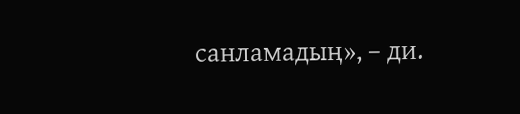санламадың», – ди.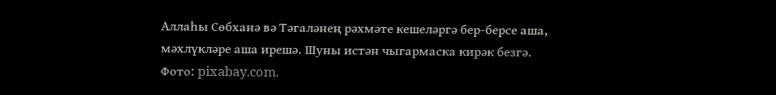Аллаһы Сөбханә вә Тәгаләнең рәхмәте кешеләргә бер-берсе аша, мәхлүкләре аша ирешә. Шуны истән чыгармаска кирәк безгә.
Фото: pixabay.com.